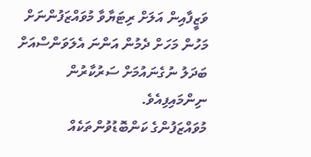ވަޒީފާއިން އަލަށް ރިޓަޔާވާ މުވައްޒަފުންނަށް މަހުން މަހަށް ދެމުން އަންނަ އެލަވަންސްއަށް ބަދަލު ނުގެނައުމަށް ސަރުކާރުން ނިންމައިފިއެވެ.
މުވައްޒަފުންގެ ކަންބޮޑުވުންތަކެއް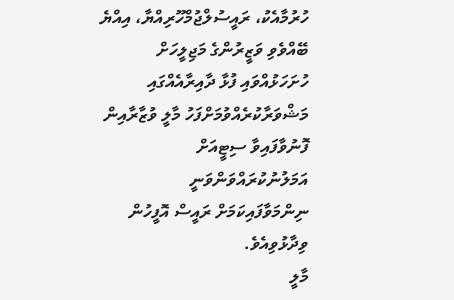ހުރުމާއެކު، ރައީސުލްޖުމްހޫރިއްޔާ، އިއްޔެ ބޭއްވެވި ވަޒީރުންގެ މަޖިލީހަށް ހުށަހަޅުއްވައި ފުޅާ ދާއިރާއެއްގައި މަޝްވަރާކުރެއްވުމަށްފަހު މާލީ ވުޒާރާއިން ފޮނުވާފައިވާ ސިޓީއަށް އަމަލުނުކުރައްވަންވަނީ ނިންމަވާފައިކަމަށް ރައީސް އޮފީހުން ވިދާޅުވިއެވެ.
މާލީ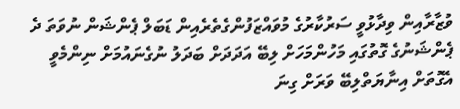ވުޒާރާއިން ވިދާޅުވީ ސަރުކާރުގެ މުވައްޒަފުންގެތެރެއިން ޑަބަލް ޕެންޝަން ނުވަތަ ދެ ޕެންޝަނުގެ ގޮތުގައި މަހުންމަހަށް ލިބޭ އަދަދަށް ބަދަލު ނުގެނައުމަށް ނިންމެވީ އެގޮތަށް އިނާޔަތްލިބޭ ވަރަށް ގިނަ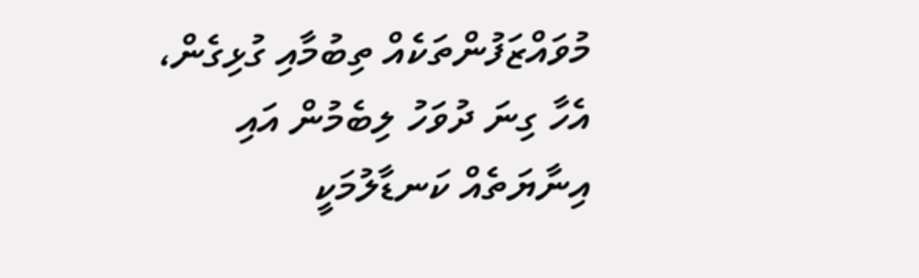މުވައްޒަފުންތަކެއް ތިބުމާއި ގުޅިގެން، އެހާ ގިނަ ދުވަހު ލިބެމުން އައި އިނާޔަތެއް ކަނޑާލުމަކީ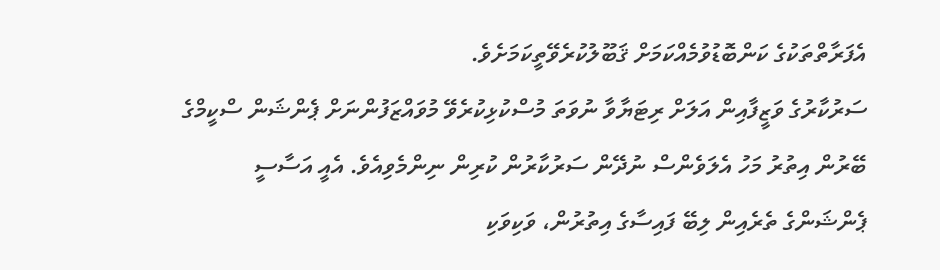އެފަރާތްތަކުގެ ކަންބޮޑުވުމެއްކަމަށް ޤަބޫލުކުރެވޭތީކަމަށެވެ.
ސަރުކާރުގެ ވަޒީފާއިން އަލަށް ރިޓަޔާވާ ނުވަތަ މުސްކުޅިކުރެވޭ މުވައްޒަފުންނަށް ޕެންޝަން ސްކީމްގެ ބޭރުން އިތުރު މަހު އެލަވެންސް ނުދޭން ސަރުކާރުން ކުރިން ނިންމެވިއެވެ. އެއީ އަސާސީ ޕެންޝަންގެ ތެރެއިން ލިބޭ ފައިސާގެ އިތުރުން، ވަކިވަކި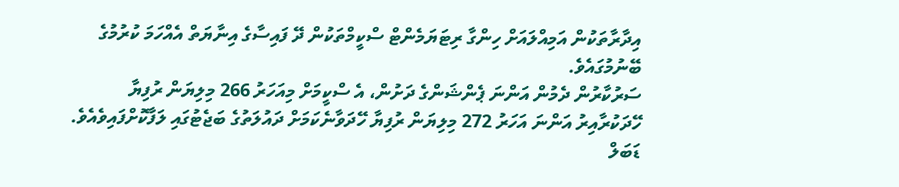އިދާރާތަކުން އަމިއްލައަށް ހިންގާ ރިޓަޔަމެންޓް ސްކީމްތަކުން ދޭ ފައިސާގެ އިނާޔަތް އެއްހަމަ ކުރުމުގެ ބޭނުމުގައެވެ.
ސަރުކާރުން ދެމުން އަންނަ ޕެންޝަންގެ ދަށުން، އެ ސްކީމަށް މިއަހަރު 266 މިލިޔަން ރުފިޔާ ހޭދަކުރާއިރު އަންނަ އަހަރު 272 މިލިޔަން ރުފިޔާ ހޭދަވާނެކަމަށް ދައުލަތުގެ ބަޖެޓުގައި ލަފާކޮށްފައިވެއެވެ.
ޑަބަލް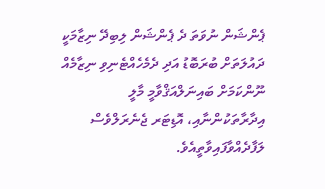ޕެންޝަން ނުވަތަ ދެ ޕެންޝަން ލިބިދޭ ނިޒާމަކީ ދައުލަތަށް ބުރަބޮޑު އަދި ދެމެހެއްޓެނިވި ނިޒާމެއް ނޫންކަމަށް ބައިނަލްއަޤްވާމީ މާލީ އިދާރާތަކުންނާއި، އޮޑިޓަރ ޖެނެރަލްވެސް ލަފާދެއްވާފައިވާތީއެވެ.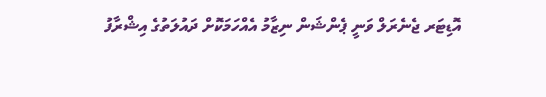އޮޑިޓަރ ޖެނެރަލް ވަނީ ޕެންޝަން ނިޒާމު އެއްހަމަކޮށް ދައުލަތުގެ އިޝްރާފު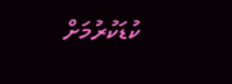ކުޑަކުރުމަށް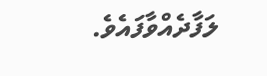ލަފާދެއްވާފައެވެ.